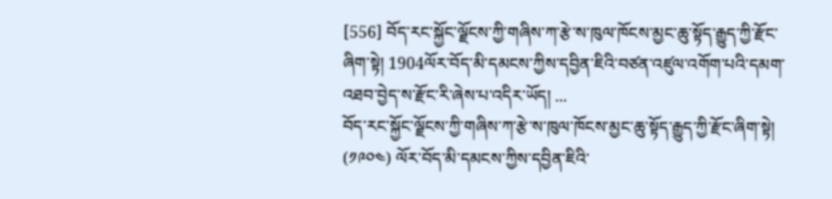[556] བོད་རང་སྐྱོང་ལྗོངས་ཀྱི་གཞིས་ཀ་རྩེ་ས་ཁུལ་ཁོངས་མྱང་ཆུ་སྟོད་རྒྱུད་ཀྱི་རྫོང་ཞིག་སྟེ། 1904ལོར་བོད་མི་དམངས་ཀྱིས་དབྱིན་ཇིའི་བཙན་འཛུལ་འགོག་པའི་དམག་འཐབ་བྱེད་ས་རྫོང་རི་ཞེས་པ་འདིར་ཡོད། ...
བོད་རང་སྐྱོང་ལྗོངས་ཀྱི་གཞིས་ཀ་རྩེ་ས་ཁུལ་ཁོངས་མྱང་ཆུ་སྟོད་རྒྱུད་ཀྱི་རྫོང་ཞིག་སྟེ། (༡༩༠༤) ལོར་བོད་མི་དམངས་ཀྱིས་དབྱིན་ཇིའི་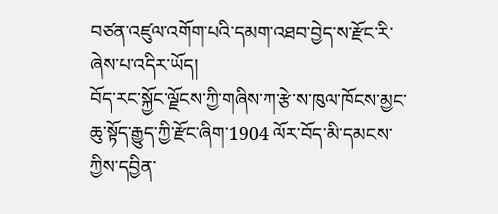བཙན་འཛུལ་འགོག་པའི་དམག་འཐབ་བྱེད་ས་རྫོང་རི་ཞེས་པ་འདིར་ཡོད།
བོད་རང་སྐྱོང་ལྗོངས་ཀྱི་གཞིས་ཀ་རྩེ་ས་ཁུལ་ཁོངས་མྱང་ཆུ་སྟོད་རྒྱུད་ཀྱི་རྫོང་ཞིག་1904 ལོར་བོད་མི་དམངས་ཀྱིས་དབྱིན་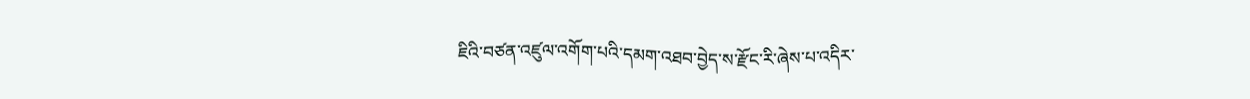ཇིའི་བཙན་འཛུལ་འགོག་པའི་དམག་འཐབ་བྱེད་ས་རྫོང་རི་ཞེས་པ་འདིར་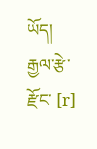ཡོད།
རྒྱལ་རྩེ་རྫོང་ [r]